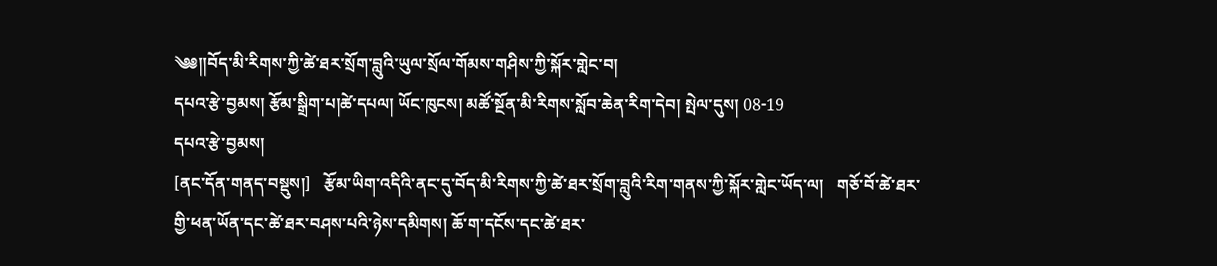༄༅།།བོད་མི་རིགས་ཀྱི་ཚེ་ཐར་སྲོག་བླུའི་ཡུལ་སྲོལ་གོམས་གཤིས་ཀྱི་སྐོར་གླེང་བ།
དཔའ་རྩེ་བྱམས། རྩོམ་སྒྲིག་པ།ཚེ་དཔལ། ཡོང་ཁུངས། མཚོ་སྔོན་མི་རིགས་སློབ་ཆེན་རིག་དེབ། སྤེལ་དུས། 08-19
དཔའ་རྩེ་བྱམས།
[ནང་དོན་གནད་བསྡུས།]   རྩོམ་ཡིག་འདིའི་ནང་དུ་བོད་མི་རིགས་ཀྱི་ཚེ་ཐར་སྲོག་བླུའི་རིག་གནས་ཀྱི་སྐོར་གླེང་ཡོད་ལ།   གཅོ་བོ་ཚེ་ཐར་གྱི་ཕན་ཡོན་དང་ཚེ་ཐར་བཤས་པའི་ཉེས་དམིགས། ཆོ་ག་དངོས་དང་ཚེ་ཐར་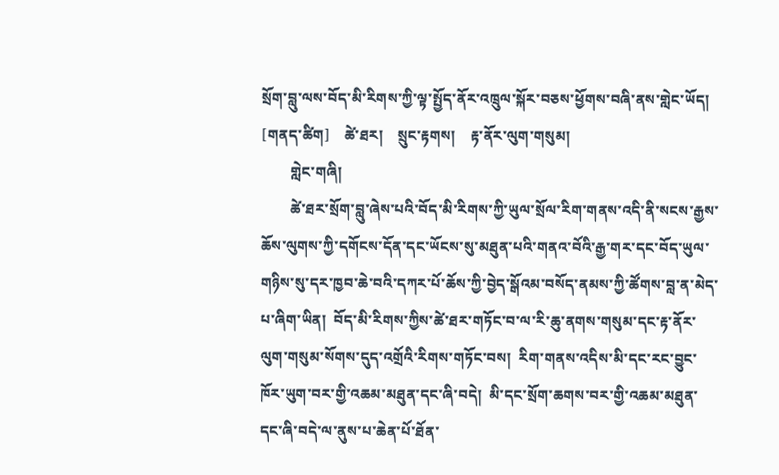སྲོག་བླུ་ལས་བོད་མི་རིགས་ཀྱི་ལྟ་སྤྱོད་ནོར་འཁྲུལ་སྐོར་བཅས་ཕྱོགས་བཞི་ནས་གླེང་ཡོད།
[གནད་ཚིག]    ཚེ་ཐར།    སྲུང་རྟགས།    རྟ་ནོར་ལུག་གསུམ།
        གླེང་གཞི།
        ཚེ་ཐར་སྲོག་བླུ་ཞེས་པའི་བོད་མི་རིགས་ཀྱི་ཡུལ་སྲོལ་རིག་གནས་འདི་ནི་སངས་རྒྱས་ཆོས་ལུགས་ཀྱི་དགོངས་དོན་དང་ཡོངས་སུ་མཐུན་པའི་གནའ་བོའི་རྒྱ་གར་དང་བོད་ཡུལ་གཉིས་སུ་དར་ཁྱབ་ཆེ་བའི་དཀར་པོ་ཆོས་ཀྱི་བྱེད་སྒོའམ་བསོད་ནམས་ཀྱི་ཚོགས་བླ་ན་མེད་པ་ཞིག་ཡིན།  བོད་མི་རིགས་ཀྱིས་ཚེ་ཐར་གཏོང་བ་ལ་རི་ཆུ་ནགས་གསུམ་དང་རྟ་ནོར་ལུག་གསུམ་སོགས་དུད་འགྲོའི་རིགས་གཏོང་བས།  རིག་གནས་འདིས་མི་དང་རང་བྱུང་ཁོར་ཡུག་བར་གྱི་འཆམ་མཐུན་དང་ཞི་བདེ།  མི་དང་སྲོག་ཆགས་བར་གྱི་འཆམ་མཐུན་དང་ཞི་བདེ་ལ་ནུས་པ་ཆེན་པོ་ཐོན་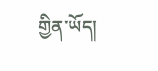གྱིན་ཡོད།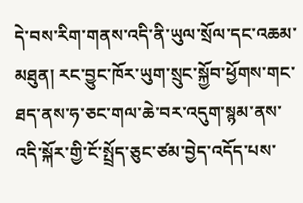དེ་བས་རིག་གནས་འདི་ནི་ཡུལ་སྲོལ་དང་འཆམ་མཐུན། རང་བྱུང་ཁོར་ཡུག་སྲུང་སྐྱོབ་ཕྱོགས་གང་ཐད་ནས་ཧ་ཅང་གལ་ཆེ་བར་འདུག་སྙམ་ནས་འདི་སྐོར་གྱི་ངོ་སྤྲོད་ཅུང་ཙམ་བྱེད་འདོད་པས་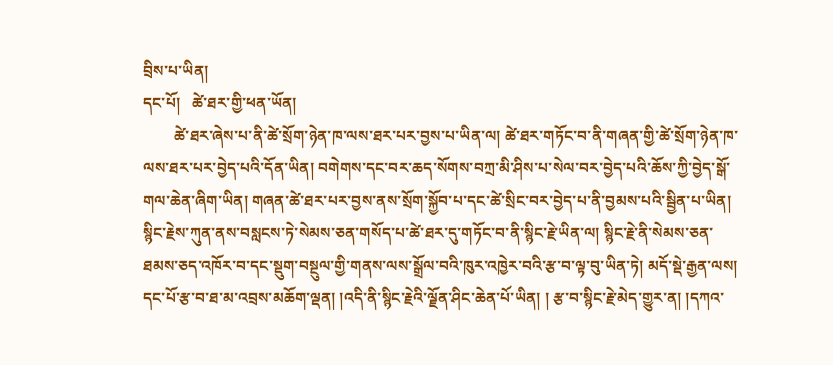བྲིས་པ་ཡིན།
དང་པོ།   ཚེ་ཐར་གྱི་ཕན་ཡོན།
        ཚེ་ཐར་ཞེས་པ་ནི་ཚེ་སྲོག་ཉེན་ཁ་ལས་ཐར་པར་བྱས་པ་ཡིན་ལ། ཚེ་ཐར་གཏོང་བ་ནི་གཞན་གྱི་ཚེ་སྲོག་ཉེན་ཁ་ལས་ཐར་པར་བྱེད་པའི་དོན་ཡིན། བགེགས་དང་བར་ཆད་སོགས་བཀྲ་མི་ཤིས་པ་སེལ་བར་བྱེད་པའི་ཆོས་ཀྱི་བྱེད་སྒོ་གལ་ཆེན་ཞིག་ཡིན། གཞན་ཚེ་ཐར་པར་བྱས་ནས་སྲོག་སྐྱོབ་པ་དང་ཚེ་སྲིང་བར་བྱེད་པ་ནི་བྱམས་པའི་སྦྱིན་པ་ཡིན། སྙིང་རྗེས་ཀུན་ནས་བསླངས་ཏེ་སེམས་ཅན་གསོད་པ་ཚེ་ཐར་དུ་གཏོང་བ་ནི་སྙིང་རྗེ་ཡིན་ལ། སྙིང་རྗེ་ནི་སེམས་ཅན་ཐམས་ཅད་འཁོར་བ་དང་སྡུག་བསྔུལ་གྱི་གནས་ལས་སྒྲོལ་བའི་ཁུར་འཁྱེར་བའི་རྩ་བ་ལྟ་བུ་ཡིན་ཏེ། མདོ་སྡེ་རྒྱན་ལས། དང་པོ་རྩ་བ་ཐ་མ་འབྲས་མཆོག་ལྡན། །འདི་ནི་སྙིང་རྗེའི་ལྗོན་ཤིང་ཆེན་པོ་ཡིན། ། རྩ་བ་སྙིང་རྗེ་མེད་གྱུར་ན། །དཀའ་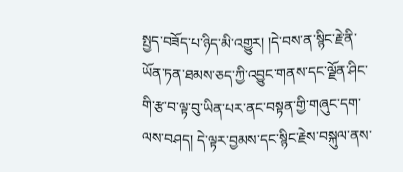སྤྱད་བཟོད་པ་ཉིད་མི་འགྱུར། །དེ་བས་ན་སྙིང་རྗེ་ནི་ཡོན་ཏན་ཐམས་ཅད་ཀྱི་འབྱུང་གནས་དང་ལྗོན་ཤིང་གི་རྩ་བ་ལྟ་བུ་ཡིན་པར་ནང་བསྟན་གྱི་གཞུང་དག་ལས་བཤད། དེ་ལྟར་བྱམས་དང་སྙིང་རྗེས་བསྐུལ་ནས་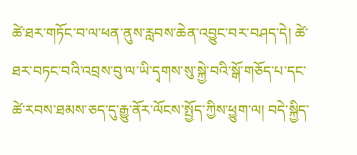ཚེ་ཐར་གཏོང་བ་ལ་ཕན་ནུས་རླབས་ཆེན་འབྱུང་བར་བཤད་དེ། ཚེ་ཐར་བཏང་བའི་འབྲས་བུ་ལ་ཡི་དྭགས་སུ་སྐྱེ་བའི་སྒོ་གཅོད་པ་དང་ཚེ་རབས་ཐམས་ཅད་དུ་རྒྱུ་ནོར་ལོངས་སྤྱོད་ཀྱིས་ཕྱུག་ལ། བདེ་སྐྱིད་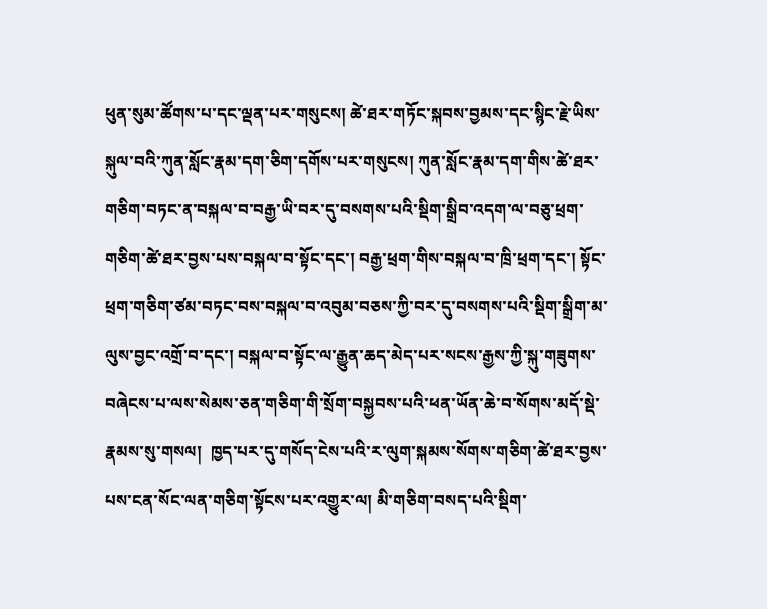ཕུན་སུམ་ཚོགས་པ་དང་ལྡན་པར་གསུངས། ཚེ་ཐར་གཏོང་སྐབས་བྱམས་དང་སྙིང་རྗེ་ཡིས་སྐུལ་བའི་ཀུན་སློང་རྣམ་དག་ཅིག་དགོས་པར་གསུངས། ཀུན་སློང་རྣམ་དག་གིས་ཚེ་ཐར་གཅིག་བཏང་ན་བསྐལ་བ་བརྒྱ་ཡི་བར་དུ་བསགས་པའི་སྡིག་སྒྲིབ་འདག་ལ་བཅུ་ཕྲག་གཅིག་ཚེ་ཐར་བྱས་པས་བསྐལ་བ་སྟོང་དང་། བརྒྱ་ཕྲག་གིས་བསྐལ་བ་ཁྲི་ཕྲག་དང་། སྟོང་ཕྲག་གཅིག་ཙམ་བཏང་བས་བསྐལ་བ་འབུམ་བཅས་ཀྱི་བར་དུ་བསགས་པའི་སྡིག་སྒྲིག་མ་ལུས་བྱང་འགྲོ་བ་དང་། བསྐལ་བ་སྟོང་ལ་རྒྱུན་ཆད་མེད་པར་སངས་རྒྱས་ཀྱི་སྐུ་གཟུགས་བཞེངས་པ་ལས་སེམས་ཅན་གཅིག་གི་སྲོག་བསྐྱབས་པའི་ཕན་ཡོན་ཆེ་བ་སོགས་མདོ་སྡེ་རྣམས་སུ་གསལ།  ཁྱད་པར་དུ་གསོད་ངེས་པའི་ར་ལུག་སྐམས་སོགས་གཅིག་ཚེ་ཐར་བྱས་པས་ངན་སོང་ལན་གཅིག་སྟོངས་པར་འགྱུར་ལ། མི་གཅིག་བསད་པའི་སྡིག་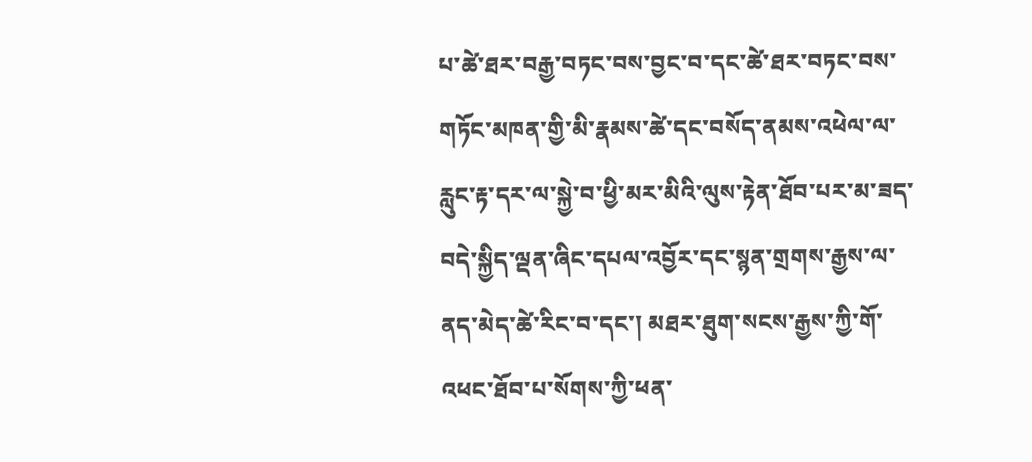པ་ཚེ་ཐར་བརྒྱ་བཏང་བས་བྱང་བ་དང་ཚེ་ཐར་བཏང་བས་གཏོང་མཁན་གྱི་མི་རྣམས་ཚེ་དང་བསོད་ནམས་འཕེལ་ལ་རླུང་རྟ་དར་ལ་སྐྱེ་བ་ཕྱི་མར་མིའི་ལུས་རྟེན་ཐོབ་པར་མ་ཟད་བདེ་སྐྱིད་ལྡན་ཞིང་དཔལ་འབྱོར་དང་སྙན་གྲགས་རྒྱས་ལ་ནད་མེད་ཚེ་རིང་བ་དང་། མཐར་ཐུག་སངས་རྒྱས་ཀྱི་གོ་འཕང་ཐོབ་པ་སོགས་ཀྱི་ཕན་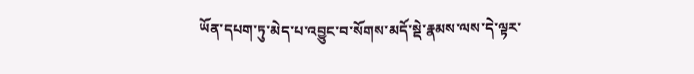ཡོན་དཔག་ཏུ་མེད་པ་འབྱུང་བ་སོགས་མདོ་སྡེ་རྣམས་ལས་དེ་ལྟར་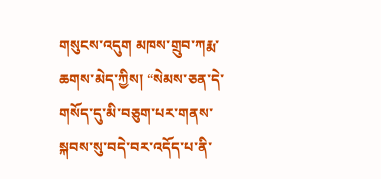གསུངས་འདུག མཁས་གྲུབ་ཀརྨ་ཆགས་མེད་ཀྱིས། “སེམས་ཅན་དེ་གསོད་དུ་མི་བཅུག་པར་གནས་སྐབས་སུ་བདེ་བར་འདོད་པ་ནི་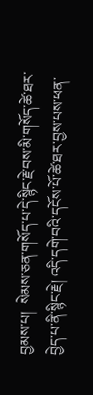བྱམས་པ།  སེམས་ཅན་གསོད་པ་དེ་སྙིང་རྗེ་བས་མི་གསོད་ཚེ་ཐར་བྱེད་པ་ནི་སྙིང་རྗེ། འདི་དགེ་བའི་དངོས་པོ་ཚེ་ཐར་བྱས་པས་ཕན་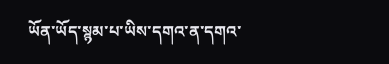ཡོན་ཡོད་སྙམ་པ་ཡིས་དགའ་ན་དགའ་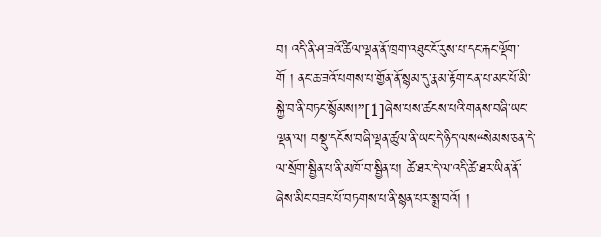བ། འདི་ནི་ཤ་ཟའོ་ཚིལ་ལྡན་ནོ་ཁྲག་འཐུང་ངོ་རུས་པ་དང་རྐང་ལྡོག་གོ ། ནང་ཆ་ཟའོ་པགས་པ་གྱོན་ནོ་སྙམ་དུ་རྣམ་རྟོག་ངན་པ་མང་པོ་མི་སྐྱེ་བ་ནི་བཏང་སྙོམས།”[1]ཞེས་པས་ཚངས་པའི་གནས་བཞི་ཡང་ལྡན་ལ། བསྡུ་དངོས་བཞི་ལྡན་ཚུལ་ནི་ཡང་དེ་ཉིད་ལས“སེམས་ཅན་དེ་ལ་སྲོག་སྦྱིན་པ་ནི་མཁོ་བ་སྦྱིན་པ། ཚེ་ཐར་དེ་ལ་འདི་ཚེ་ཐར་ཡིན་ནོ་ཞེས་མིང་བཟང་པོ་བཏགས་པ་ནི་སྙན་པར་སྨྲ་བའོ། །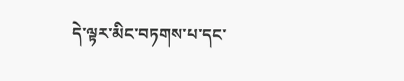དེ་ལྟར་མིང་བཏགས་པ་དང་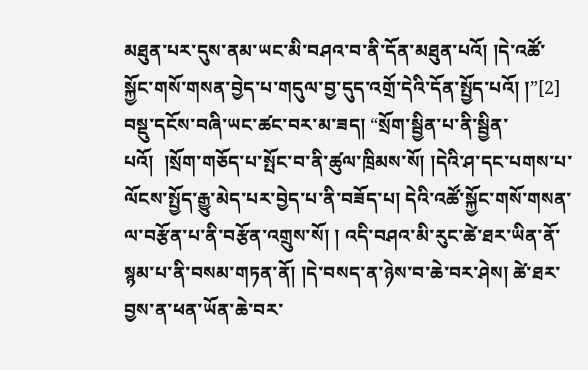མཐུན་པར་དུས་ནམ་ཡང་མི་བཤའ་བ་ནི་དོན་མཐུན་པའོ། །དེ་འཚོ་སྐྱོང་གསོ་གསན་བྱེད་པ་གདུལ་བྱ་དུད་འགྲོ་དེའི་དོན་སྤྱོད་པའོ། །”[2]  བསྡུ་དངོས་བཞི་ཡང་ཚང་བར་མ་ཟད། “སྲོག་སྦྱིན་པ་ནི་སྦྱིན་པའོ།  །སྲོག་གཅོད་པ་སྤོང་བ་ནི་ཚུལ་ཁྲིམས་སོ། །དེའི་ཤ་དང་པགས་པ་ལོངས་སྤྱོད་རྒྱུ་མེད་པར་བྱེད་པ་ནི་བཟོད་པ། དེའི་འཚོ་སྐྱོང་གསོ་གསན་ལ་བརྩོན་པ་ནི་བརྩོན་འགྲུས་སོ། ། འདི་བཤའ་མི་རུང་ཚེ་ཐར་ཡིན་ནོ་སྙམ་པ་ནི་བསམ་གཏན་ནོ། །དེ་བསད་ན་ཉེས་བ་ཆེ་བར་ཤེས། ཚེ་ཐར་བྱས་ན་ཕན་ཡོན་ཆེ་བར་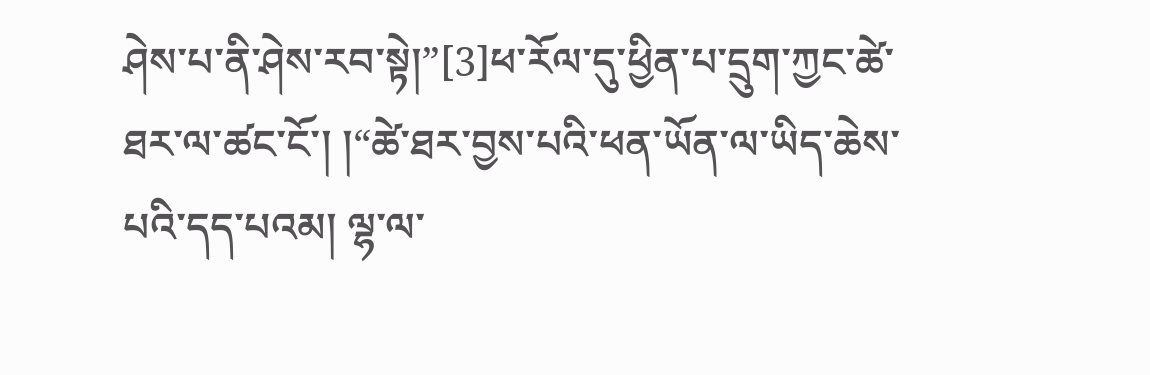ཤེས་པ་ནི་ཤེས་རབ་སྟེ།”[3]ཕ་རོལ་དུ་ཕྱིན་པ་དྲུག་ཀྱང་ཚེ་ཐར་ལ་ཚང་ངོ་། །“ཚེ་ཐར་བྱས་པའི་ཕན་ཡོན་ལ་ཡིད་ཆེས་པའི་དད་པའམ། ལྷ་ལ་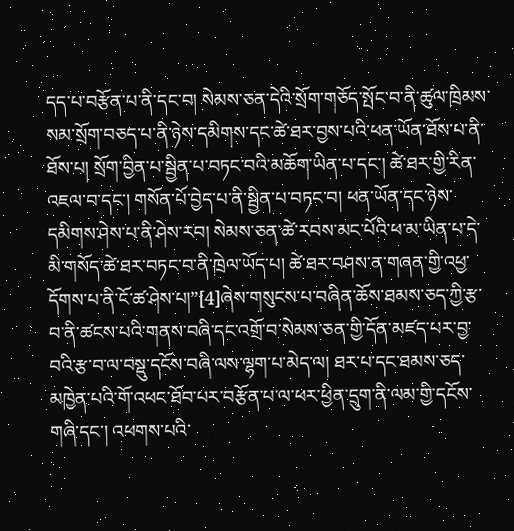དད་པ་བརྩོན་པ་ནི་དང་བ། སེམས་ཅན་དེའི་སྲོག་གཅོད་སྤོང་བ་ནི་ཚུལ་ཁྲིམས་སམ་སྲོག་བཅད་པ་ནི་ཉེས་དམིགས་དང་ཚེ་ཐར་བྱས་པའི་ཕན་ཡོན་ཐོས་པ་ནི་ཐོས་པ། སྲོག་བྱིན་པ་སྦྱིན་པ་བཏང་བའི་མཆོག་ཡིན་པ་དང་། ཚེ་ཐར་གྱི་རིན་འཇལ་བ་དང་། གསོན་པོ་བྱེད་པ་ནི་སྦྱིན་པ་བཏང་བ། ཕན་ཡོན་དང་ཉེས་དམིགས་ཤེས་པ་ནི་ཤེས་རབ། སེམས་ཅན་ཚེ་རབས་མང་པོའི་ཕ་མ་ཡིན་པ་དེ་མི་གསོད་ཚེ་ཐར་བཏང་བ་ནི་ཁྲེལ་ཡོད་པ། ཚེ་ཐར་བཤས་ན་གཞན་གྱི་འཕྱ་དོགས་པ་ནི་ངོ་ཚ་ཤེས་པ།”[4]ཞེས་གསུངས་པ་བཞིན་ཆོས་ཐམས་ཅད་ཀྱི་རྩ་བ་ནི་ཚངས་པའི་གནས་བཞི་དང་འགྲོ་བ་སེམས་ཅན་གྱི་དོན་མཛད་པར་བྱ་བའི་རྩ་བ་ལ་བསྡུ་དངོས་བཞི་ལས་ལྷག་པ་མེད་ལ། ཐར་པ་དང་ཐམས་ཅད་མཁྱེན་པའི་གོ་འཕང་ཐོབ་པར་བརྩོན་པ་ལ་ཕར་ཕྱིན་དྲུག་ནི་ལམ་གྱི་དངོས་གཞི་དང་། འཕགས་པའི་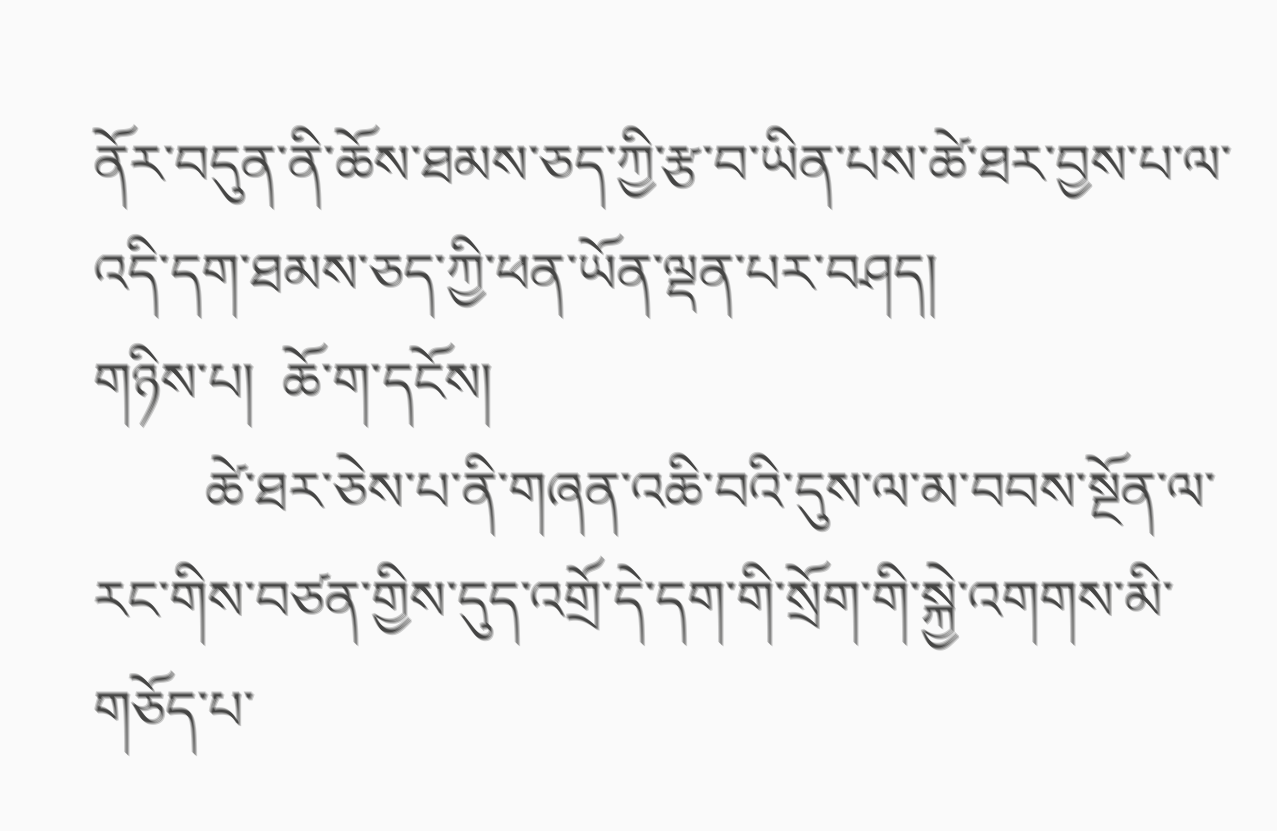ནོར་བདུན་ནི་ཆོས་ཐམས་ཅད་ཀྱི་རྩ་བ་ཡིན་པས་ཚེ་ཐར་བྱས་པ་ལ་འདི་དག་ཐམས་ཅད་ཀྱི་ཕན་ཡོན་ལྡན་པར་བཤད།
གཉིས་པ།  ཆོ་ག་དངོས།
        ཚེ་ཐར་ཅེས་པ་ནི་གཞན་འཆི་བའི་དུས་ལ་མ་བབས་སྔོན་ལ་རང་གིས་བཙན་གྱིས་དུད་འགྲོ་དེ་དག་གི་སྲོག་གི་སྐྱེ་འགགས་མི་གཅོད་པ་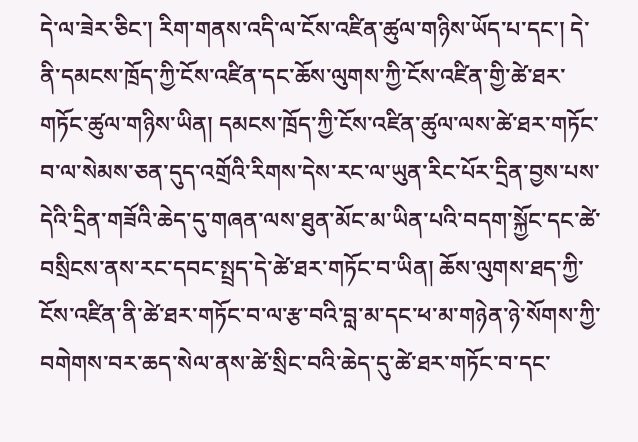དེ་ལ་ཟེར་ཅིང་། རིག་གནས་འདི་ལ་ངོས་འཛིན་ཚུལ་གཉིས་ཡོད་པ་དང་། དེ་ནི་དམངས་ཁྲོད་ཀྱི་ངོས་འཛིན་དང་ཆོས་ལུགས་ཀྱི་ངོས་འཛིན་གྱི་ཚེ་ཐར་གཏོང་ཚུལ་གཉིས་ཡིན། དམངས་ཁྲོད་ཀྱི་ངོས་འཛིན་ཚུལ་ལས་ཚེ་ཐར་གཏོང་བ་ལ་སེམས་ཅན་དུད་འགྲོའི་རིགས་དེས་རང་ལ་ཡུན་རིང་པོར་དྲིན་བྱས་པས་དེའི་དྲིན་གཟོའི་ཆེད་དུ་གཞན་ལས་ཐུན་མོང་མ་ཡིན་པའི་བདག་སྐྱོང་དང་ཚེ་བསྲིངས་ནས་རང་དབང་སྤྲད་དེ་ཚེ་ཐར་གཏོང་བ་ཡིན། ཆོས་ལུགས་ཐད་ཀྱི་ངོས་འཛིན་ནི་ཚེ་ཐར་གཏོང་བ་ལ་རྩ་བའི་བླ་མ་དང་ཕ་མ་གཉེན་ཉེ་སོགས་ཀྱི་བགེགས་བར་ཆད་སེལ་ནས་ཚེ་སྲིང་བའི་ཆེད་དུ་ཚེ་ཐར་གཏོང་བ་དང་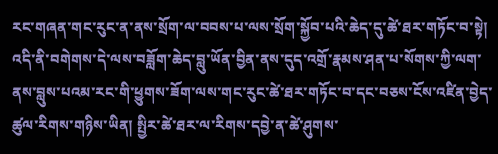རང་གཞན་གང་རུང་ན་ནས་སྲོག་ལ་བབས་པ་ལས་སྲོག་སྐྱོབ་པའི་ཆེད་དུ་ཚེ་ཐར་གཏོང་བ་སྟེ། འདི་ནི་བགེགས་དེ་ལས་བཟློག་ཆེད་བླུ་ཡོན་བྱིན་ནས་དུད་འགྲོ་རྣམས་ཤན་པ་སོགས་ཀྱི་ལག་ནས་བླུས་པའམ་རང་གི་ཕྱུགས་ཟོག་ལས་གང་རུང་ཚེ་ཐར་གཏོང་བ་དང་བཅས་ངོས་འཛིན་བྱེད་ཚུལ་རིགས་གཉིས་ཡིན། སྤྱིར་ཚེ་ཐར་ལ་རིགས་དབྱེ་ན་ཚེ་ཤུགས་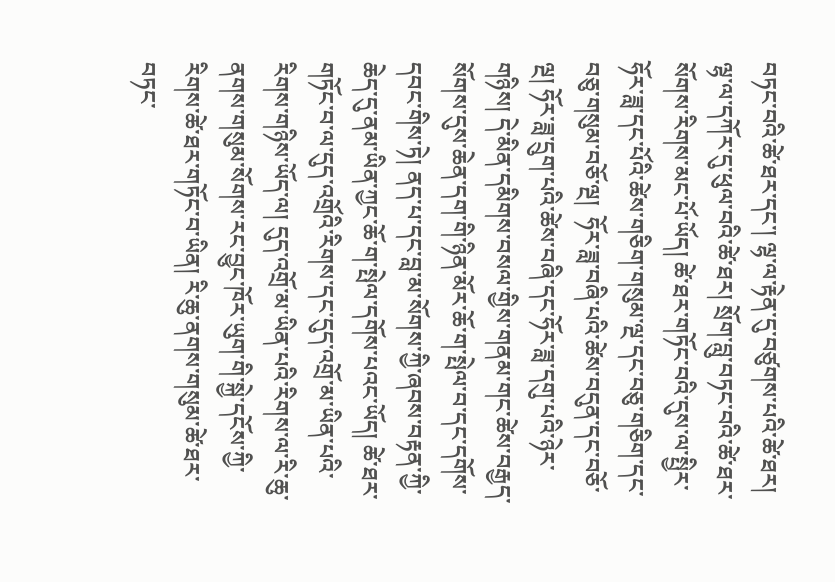བཏང་བའི་ཚེ་ཐར་དང་། ལྷ་ལ་རྟེན་དུ་བཙུགས་པའི་ཚེ་ཐར། ལྷ་ལ་དཀོར་དུ་ཕུལ་བའི་ཚེ་ཐར། སྲོག་བླུ་བཏང་བའི་ཚེ་ཐར་སོགས་རིགས་མང་པོ་ཡོད། ཚེ་ཐར་གཏོང་བའི་དུས་ལ་སྤྱིར་ཧོར་ཟླ་དང་པོའི་ཚེས་གཅིག་གསུམ་ལྔ་དང་བཅུ་གཅིག་དང་བཅུ་གསུམ་བཅོ་ལྔ།  ཧོར་ཟླ་བཞི་པའི་ཚེས་བདུན་དང་བཅོ་ལྔ། ཧོར་ཟླ་དྲུག་པའི་ཚེས་བཞི་དང་ཧོར་ཟླ་དགུ་པའི་ཉེར་གཉིས། དེ་མིན་དམིགས་བསལ་གྱིས་གནམ་གང་ཚེས་བརྒྱད་སོགས་དུས་ཆེན་དག་གི་ཉིན་མོར་ཆོ་ག་སྤེལ་བ་དང་དགོས་དབང་གིས་ཏེ། ནད་པ་དང་བླ་མ་སོགས་ཀྱི་ཞབས་བརྟན་ཀྱི་ཆེད་དུ་ནམ་ཡིན་ཀྱང་ཆོ་ག་སྤེལ་དགོས་པའང་ཡོད། ཚེ་ཐར་གཏོང་བ་ལ་དུད་འགྲོའི་རིགས་དང་དུད་འགྲོ་མ་ཡིན་པའི་རིགས་གཉིས་ཡོད་ལ། དུད་འགྲོ་མ་ཡིན་པའི་རིགས་ལ་རི་ཆུ་ནགས་གསུམ་སོགས་རང་བྱུང་ཁོར་ཡུག་གི་སྐྱེ་དངོས་ཀྱི་རིགས་ཚེ་ཐར་གཏོང་བ་ཡིན། རི་ཆུ་ནགས་གསུམ་ཚེ་ཐར་བཏང་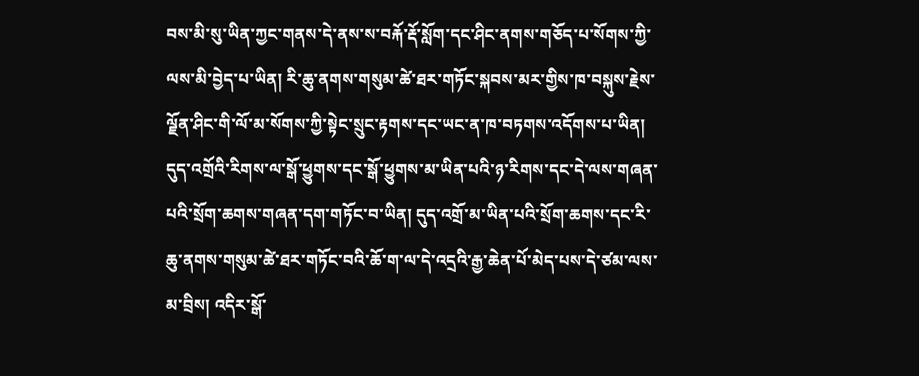བས་མི་སུ་ཡིན་ཀྱང་གནས་དེ་ནས་ས་བརྐོ་རྡོ་སློག་དང་ཤིང་ནགས་གཅོད་པ་སོགས་ཀྱི་ལས་མི་བྱེད་པ་ཡིན། རི་ཆུ་ནགས་གསུམ་ཚེ་ཐར་གཏོང་སྐབས་མར་གྱིས་ཁ་བསྐུས་རྗེས་ལྗོན་ཤིང་གི་ལོ་མ་སོགས་ཀྱི་སྟེང་སྲུང་རྟགས་དང་ཡང་ན་ཁ་བཏགས་འདོགས་པ་ཡིན། དུད་འགྲོའི་རིགས་ལ་སྒོ་ཕྱུགས་དང་སྒོ་ཕྱུགས་མ་ཡིན་པའི་ཉ་རིགས་དང་དེ་ལས་གཞན་པའི་སྲོག་ཆགས་གཞན་དག་གཏོང་བ་ཡིན། དུད་འགྲོ་མ་ཡིན་པའི་སྲོག་ཆགས་དང་རི་ཆུ་ནགས་གསུམ་ཚེ་ཐར་གཏོང་བའི་ཆོ་ག་ལ་དེ་འདྲའི་རྒྱ་ཆེན་པོ་མེད་པས་དེ་ཙམ་ལས་མ་བྲིས། འདིར་སྒོ་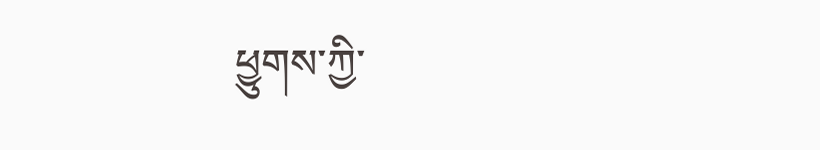ཕྱུགས་ཀྱི་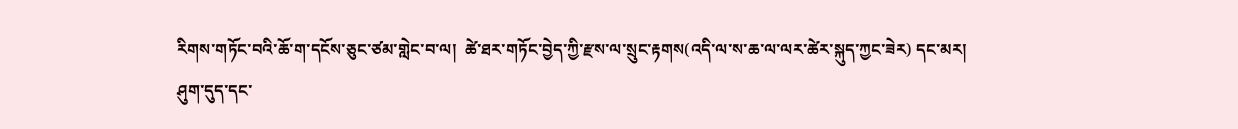རིགས་གཏོང་བའི་ཆོ་ག་དངོས་ཅུང་ཙམ་གླེང་བ་ལ།  ཚེ་ཐར་གཏོང་བྱེད་ཀྱི་རྫས་ལ་སྲུང་རྟགས(འདི་ལ་ས་ཆ་ལ་ལར་ཚེར་སྐུད་ཀྱང་ཟེར) དང་མར། ཤུག་དུད་དང་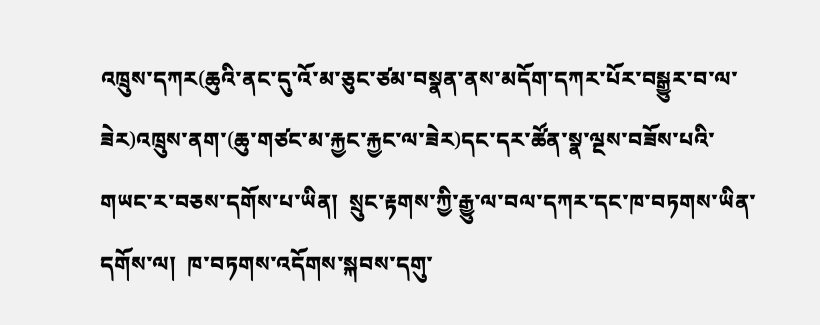འཁྲུས་དཀར(ཆུའི་ནང་དུ་འོ་མ་ཅུང་ཙམ་བསྣན་ནས་མདོག་དཀར་པོར་བསྒྱུར་བ་ལ་ཟེར)འཁྲུས་ནག་(ཆུ་གཙང་མ་རྐྱང་རྐྱང་ལ་ཟེར)དང་དར་ཚོན་སྣ་ལྔས་བཟོས་པའི་གཡང་ར་བཅས་དགོས་པ་ཡིན།  སྲུང་རྟགས་ཀྱི་རྒྱུ་ལ་བལ་དཀར་དང་ཁ་བཏགས་ཡིན་དགོས་ལ།  ཁ་བཏགས་འདོགས་སྐབས་དགུ་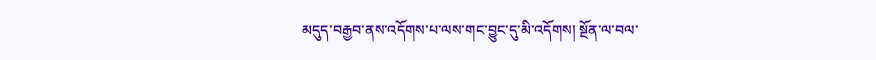མདུད་བརྒྱབ་ནས་འདོགས་པ་ལས་གང་བྱུང་དུ་མི་འདོགས། སྔོན་ལ་བལ་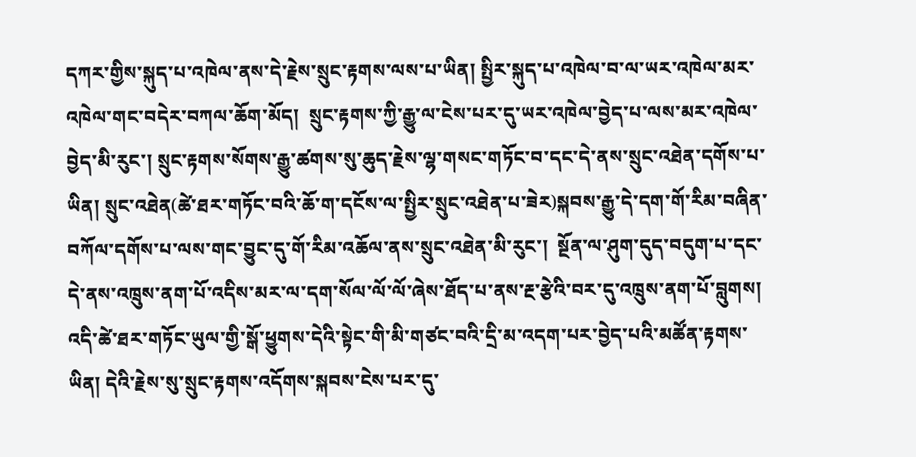དཀར་གྱིས་སྐུད་པ་འཁེལ་ནས་དེ་རྗེས་སྲུང་རྟགས་ལས་པ་ཡིན། སྤྱིར་སྐུད་པ་འཁེལ་བ་ལ་ཡར་འཁེལ་མར་འཁེལ་གང་བདེར་བཀལ་ཆོག་མོད།  སྲུང་རྟགས་ཀྱི་རྒྱུ་ལ་ངེས་པར་དུ་ཡར་འཁེལ་བྱེད་པ་ལས་མར་འཁེལ་བྱེད་མི་རུང་། སྲུང་རྟགས་སོགས་རྒྱུ་ཚགས་སུ་ཆུད་རྗེས་ལྷ་གསང་གཏོང་བ་དང་དེ་ནས་སྲུང་འཐེན་དགོས་པ་ཡིན། སྲུང་འཐེན(ཚེ་ཐར་གཏོང་བའི་ཆོ་ག་དངོས་ལ་སྤྱིར་སྲུང་འཐེན་པ་ཟེར)སྐབས་རྒྱུ་དེ་དག་གོ་རིམ་བཞིན་བཀོལ་དགོས་པ་ལས་གང་བྱུང་དུ་གོ་རིམ་འཆོལ་ནས་སྲུང་འཐེན་མི་རུང་།  སྔོན་ལ་ཤུག་དུད་བདུག་པ་དང་དེ་ནས་འཁྲུས་ནག་པོ་འདིས་མར་ལ་དག་སོལ་ལོ་ལོ་ཞེས་ཐོད་པ་ནས་རྔ་རྩེའི་བར་དུ་འཁྲུས་ནག་པོ་བླུགས། འདི་ཚེ་ཐར་གཏོང་ཡུལ་གྱི་སྒོ་ཕྱུགས་དེའི་སྟེང་གི་མི་གཙང་བའི་དྲི་མ་འདག་པར་བྱེད་པའི་མཚོན་རྟགས་ཡིན། དེའི་རྗེས་སུ་སྲུང་རྟགས་འདོགས་སྐབས་ངེས་པར་དུ་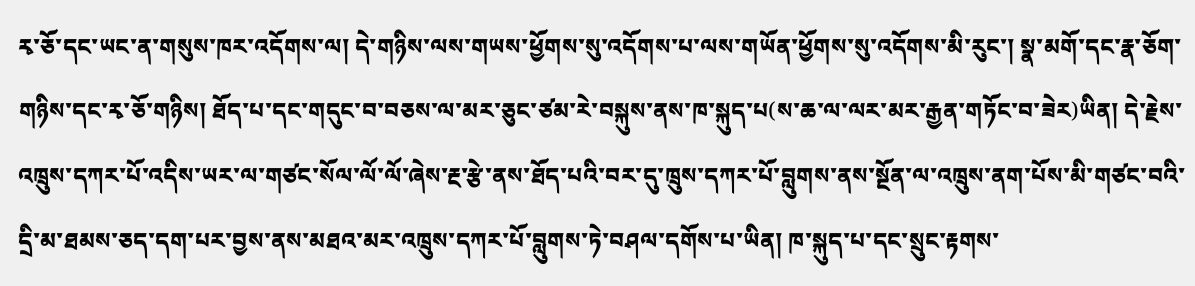རྭ་ཅོ་དང་ཡང་ན་གསུས་ཁར་འདོགས་ལ། དེ་གཉིས་ལས་གཡས་ཕྱོགས་སུ་འདོགས་པ་ལས་གཡོན་ཕྱོགས་སུ་འདོགས་མི་རུང་། སྣ་མགོ་དང་རྣ་ཅོག་གཉིས་དང་རྭ་ཅོ་གཉིས། ཐོད་པ་དང་གདུང་བ་བཅས་ལ་མར་ཅུང་ཙམ་རེ་བསྐུས་ནས་ཁ་སྐུད་པ(ས་ཆ་ལ་ལར་མར་རྒྱན་གཏོང་བ་ཟེར)ཡིན། དེ་རྗེས་འཁྲུས་དཀར་པོ་འདིས་ཡར་ལ་གཙང་སོལ་ལོ་ལོ་ཞེས་རྔ་རྩེ་ནས་ཐོད་པའི་བར་དུ་ཁྲུས་དཀར་པོ་བླུགས་ནས་སྔོན་ལ་འཁྲུས་ནག་པོས་མི་གཙང་བའི་དྲི་མ་ཐམས་ཅད་དག་པར་བྱས་ནས་མཐའ་མར་འཁྲུས་དཀར་པོ་བླུགས་ཏེ་བཤལ་དགོས་པ་ཡིན། ཁ་སྐུད་པ་དང་སྲུང་རྟགས་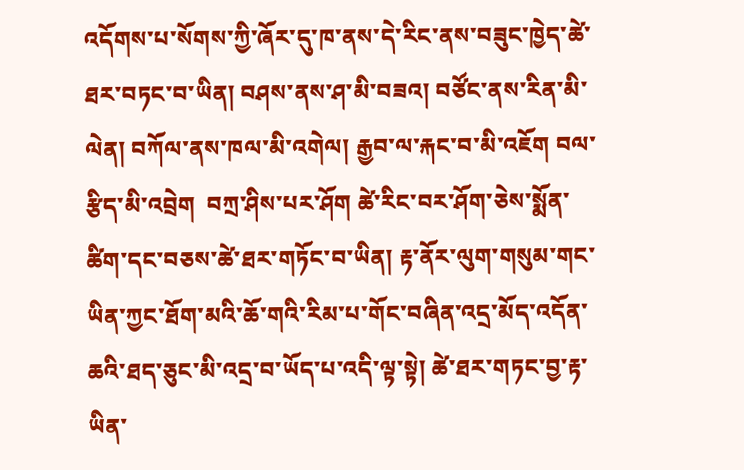འདོགས་པ་སོགས་ཀྱི་ཞོར་དུ་ཁ་ནས་དེ་རིང་ནས་བཟུང་ཁྱེད་ཚེ་ཐར་བཏང་བ་ཡིན། བཤས་ནས་ཤ་མི་བཟའ། བཙོང་ནས་རིན་མི་ལེན། བཀོལ་ནས་ཁལ་མི་འགེལ། རྒྱབ་ལ་རྐང་བ་མི་འཇོག བལ་རྩིད་མི་འབྲེག  བཀྲ་ཤིས་པར་ཤོག ཚེ་རིང་བར་ཤོག་ཅེས་སྨོན་ཚིག་དང་བཅས་ཚེ་ཐར་གཏོང་བ་ཡིན། རྟ་ནོར་ལུག་གསུམ་གང་ཡིན་ཀྱང་ཐོག་མའི་ཆོ་གའི་རིམ་པ་གོང་བཞིན་འདྲ་མོད་འདོན་ཆའི་ཐད་ཅུང་མི་འདྲ་བ་ཡོད་པ་འདི་ལྟ་སྟེ། ཚེ་ཐར་གཏང་བྱ་རྟ་ཡིན་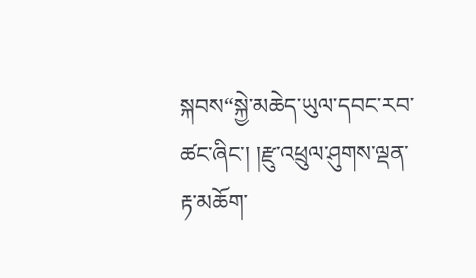སྐབས“སྐྱེ་མཆེད་ཡུལ་དབང་རབ་ཚང་ཞིང་། །རྫུ་འཕྲུལ་ཤུགས་ལྡན་རྟ་མཆོག་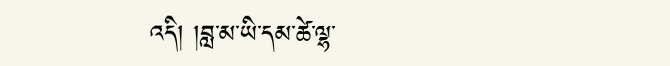འདི། །བླ་མ་ཡི་དམ་ཚེ་ལྷ་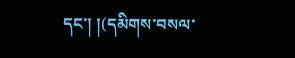དང་། །(དམིགས་བསལ་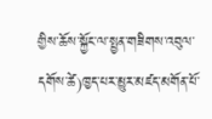གྱིས་ཆོས་སྐྱོང་ལ་སྤྱན་གཟིགས་འབུལ་དགོས་ཚེ)ཁྱད་པར་མྱུར་མཛད་མགོན་པོ་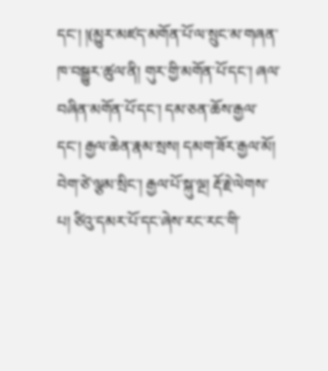དང་། །(མྱུར་མཛད་མགོན་པོ་ལ་སྲུང་མ་གཞན་ཁ་བསྒྱུར་ཚུལ་ནི། གུར་གྱི་མགོན་པོ་དང་། ཞལ་བཞིན་མགོན་པོ་དང་། དམ་ཅན་ཆོས་རྒྱལ་དང་། རྒྱལ་ཆེན་རྣམ་སྲས། དམག་ཟོར་རྒྱལ་མོ། བེག་ཙེ་ལྕམ་སྲིང་། རྒྱལ་པོ་སྐུ་ལྔ། རྡོ་རྗེ་ལེགས་པ། ཙིའུ་དམར་པོ་དང་ཞེས་རང་རང་གི་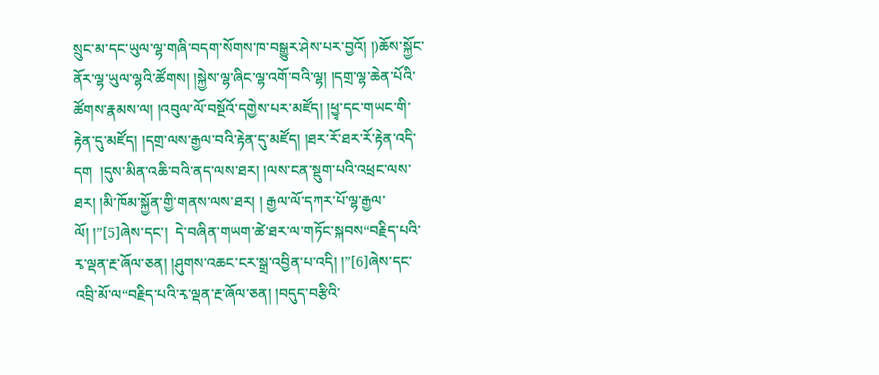སྲུང་མ་དང་ཡུལ་ལྷ་གཞི་བདག་སོགས་ཁ་བསྒྱུར་ཤེས་པར་བྱའོ། །)ཆོས་སྐྱོང་ནོར་ལྷ་ཡུལ་ལྷའི་ཚོགས། །སྐྱེས་ལྷ་ཞིང་ལྷ་འགོ་བའི་ལྷ། །དགྲ་ལྷ་ཆེན་པོའི་ཚོགས་རྣམས་ལ། །འབུལ་ལོ་བསྔོའོ་དགྱེས་པར་མཛོད། །ཕྱྭ་དང་གཡང་གི་རྟེན་དུ་མཛོད། །དགྲ་ལས་རྒྱལ་བའི་རྟེན་དུ་མཛོད། །ཐར་རོ་ཐར་རོ་རྟེན་འདི་དག  །དུས་མིན་འཆི་བའི་ནད་ལས་ཐར། །ལས་ངན་སྡུག་པའི་འཕྲང་ལས་ཐར། །མི་ཁོམ་སྐྱོན་གྱི་གནས་ལས་ཐར། ། རྒྱལ་ལོ་དཀར་པོ་ལྷ་རྒྱལ་ལོ། །”[5]ཞེས་དང་།  དེ་བཞིན་གཡག་ཚེ་ཐར་ལ་གཏོང་སྐབས“བརྗིད་པའི་རྭ་ལྡན་རྔ་ཞོལ་ཅན། །ཤུགས་འཆང་ངར་སྒྲ་འབྱིན་པ་འདི། །”[6]ཞེས་དང་འབྲི་མོ་ལ“བརྗིད་པའི་རྭ་ལྡན་རྔ་ཞོལ་ཅན། །བདུད་བརྩིའི་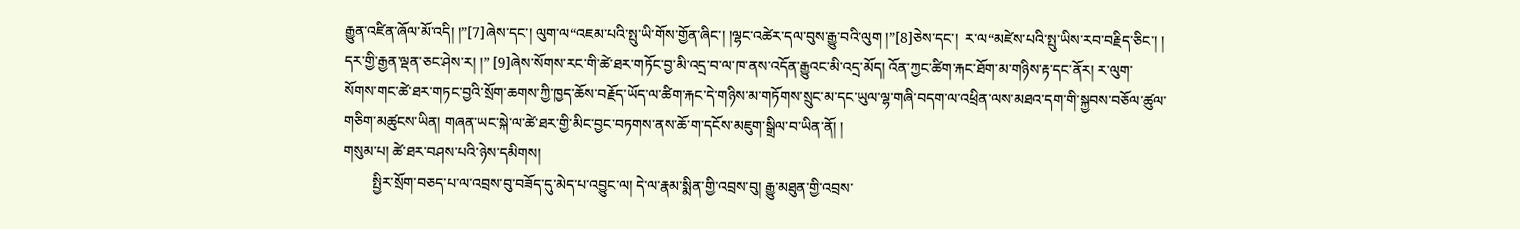རྒྱུན་འཛིན་ཞོལ་མོ་འདི། །”[7]ཞེས་དང་། ལུག་ལ“འཇམ་པའི་སྤུ་ཡི་གོས་གྱོན་ཞིང་། །ལྷང་འཚེར་དལ་བུས་རྒྱུ་བའི་ལུག །”[8]ཅེས་དང་།  ར་ལ“མཛེས་པའི་སྤུ་ཡིས་རབ་བརྗིད་ཅིང་། ། དར་གྱི་རྒྱན་ལྡན་ཅང་ཤེས་ར། །” [9]ཞེས་སོགས་རང་གི་ཚེ་ཐར་གཏོང་བྱ་མི་འདྲ་བ་ལ་ཁ་ནས་འདོན་རྒྱུའང་མི་འདྲ་མོད། འོན་ཀྱང་ཚིག་རྐང་ཐོག་མ་གཉིས་རྟ་དང་ནོར། ར་ལུག་སོགས་གང་ཚེ་ཐར་གཏང་བྱའི་སྲོག་ཆགས་ཀྱི་ཁྱད་ཆོས་བརྗོད་ཡོད་ལ་ཚིག་རྐང་དེ་གཉིས་མ་གཏོགས་སྲུང་མ་དང་ཡུལ་ལྷ་གཞི་བདག་ལ་འཕྲིན་ལས་མཐའ་དག་གི་སྐྱབས་བཅོལ་ཚུལ་གཅིག་མཚུངས་ཡིན། གཞན་ཡང་སྐེ་ལ་ཚེ་ཐར་གྱི་མིང་བྱང་བཏགས་ནས་ཆོ་ག་དངོས་མཇུག་སྒྲིལ་བ་ཡིན་ནོ། །
གསུམ་པ། ཚེ་ཐར་བཤས་པའི་ཉེས་དམིགས།
        སྤྱིར་སྲོག་བཅད་པ་ལ་འབྲས་བུ་བཟོད་དུ་མེད་པ་འབྱུང་ལ། དེ་ལ་རྣམ་སྨིན་གྱི་འབྲས་བུ། རྒྱུ་མཐུན་གྱི་འབྲས་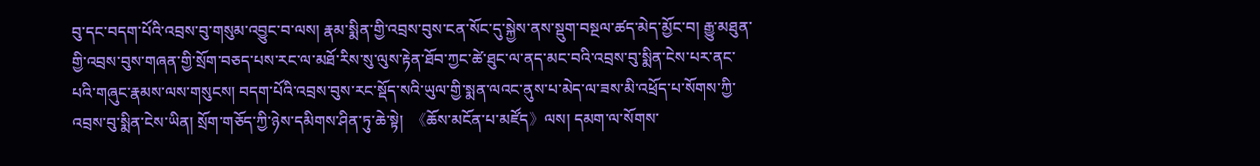བུ་དང་བདག་པོའི་འབྲས་བུ་གསུམ་འབྱུང་བ་ལས། རྣམ་སྨིན་གྱི་འབྲས་བུས་ངན་སོང་དུ་སྐྱེས་ནས་སྡུག་བསྔལ་ཚད་མེད་མྱོང་བ། རྒྱུ་མཐུན་གྱི་འབྲས་བུས་གཞན་གྱི་སྲོག་བཅད་པས་རང་ལ་མཐོ་རིས་སུ་ལུས་རྟེན་ཐོབ་ཀྱང་ཚེ་ཐུང་ལ་ནད་མང་བའི་འབྲས་བུ་སྨིན་ངེས་པར་ནང་པའི་གཞུང་རྣམས་ལས་གསུངས། བདག་པོའི་འབྲས་བུས་རང་སྡོད་སའི་ཡུལ་གྱི་སྨན་ལའང་ནུས་པ་མེད་ལ་ཟས་མི་འཕྲོད་པ་སོགས་ཀྱི་འབྲས་བུ་སྨིན་ངེས་ཡིན། སྲོག་གཅོད་ཀྱི་ཉེས་དམིགས་ཤིན་ཏུ་ཆེ་སྟེ།  《ཆོས་མངོན་པ་མཛོད》ལས། དམག་ལ་སོགས་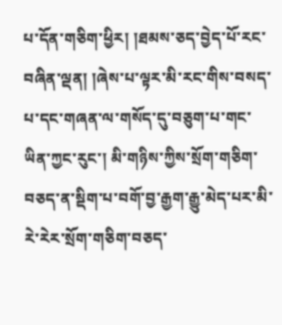པ་དོན་གཅིག་ཕྱིར། །ཐམས་ཅད་བྱེད་པོ་རང་བཞིན་ལྡན། །ཞེས་པ་ལྟར་མི་རང་གིས་བསད་པ་དང་གཞན་ལ་གསོད་དུ་བཅུག་པ་གང་ཡིན་ཀྱང་རུང་། མི་གཉིས་ཀྱིས་སྲོག་གཅིག་བཅད་ན་སྡིག་པ་བགོ་བྱ་རྒྱག་རྒྱུ་མེད་པར་མི་རེ་རེར་སྲོག་གཅིག་བཅད་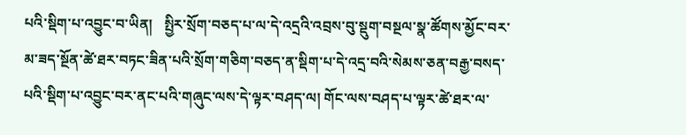པའི་སྡིག་པ་འབྱུང་བ་ཡིན།   སྤྱིར་སྲོག་བཅད་པ་ལ་དེ་འདྲའི་འབྲས་བུ་སྡུག་བསྔལ་སྣ་ཚོགས་མྱོང་བར་མ་ཟད་སྔོན་ཚེ་ཐར་བཏང་ཟིན་པའི་སྲོག་གཅིག་བཅད་ན་སྡིག་པ་དེ་འདྲ་བའི་སེམས་ཅན་བརྒྱ་བསད་པའི་སྡིག་པ་འབྱུང་བར་ནང་པའི་གཞུང་ལས་དེ་ལྟར་བཤད་ལ། གོང་ལས་བཤད་པ་ལྟར་ཚེ་ཐར་ལ་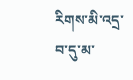རིགས་མི་འདྲ་བ་དུ་མ་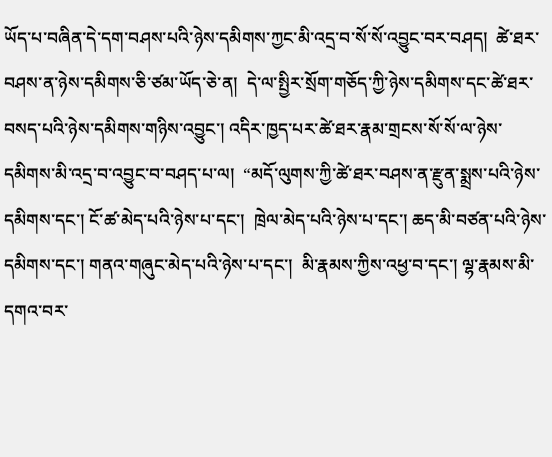ཡོད་པ་བཞིན་དེ་དག་བཤས་པའི་ཉེས་དམིགས་ཀྱང་མི་འདྲ་བ་སོ་སོ་འབྱུང་བར་བཤད།  ཚེ་ཐར་བཤས་ན་ཉེས་དམིགས་ཅི་ཙམ་ཡོད་ཅེ་ན།  དེ་ལ་སྤྱིར་སྲོག་གཅོད་ཀྱི་ཉེས་དམིགས་དང་ཚེ་ཐར་བསད་པའི་ཉེས་དམིགས་གཉིས་འབྱུང་། འདིར་ཁྱད་པར་ཚེ་ཐར་རྣམ་གྲངས་སོ་སོ་ལ་ཉེས་དམིགས་མི་འདྲ་བ་འབྱུང་བ་བཤད་པ་ལ།  “མདོ་ལུགས་ཀྱི་ཚེ་ཐར་བཤས་ན་རྫུན་སྨྲས་པའི་ཉེས་དམིགས་དང་། ངོ་ཚ་མེད་པའི་ཉེས་པ་དང་།  ཁྲེལ་མེད་པའི་ཉེས་པ་དང་། ཆད་མི་བཙན་པའི་ཉེས་དམིགས་དང་། གནའ་གཞུང་མེད་པའི་ཉེས་པ་དང་།  མི་རྣམས་ཀྱིས་འཕྱ་བ་དང་། ལྷ་རྣམས་མི་དགའ་བར་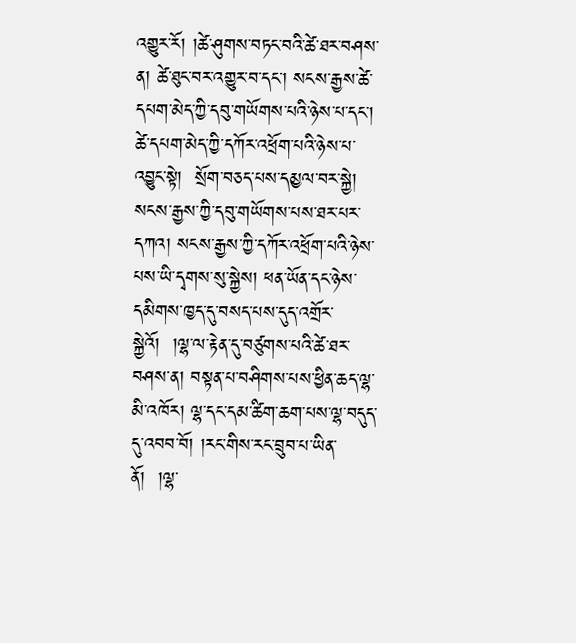འགྱུར་རོ། །ཚེ་ཤུགས་བཏང་བའི་ཚེ་ཐར་བཤས་ན། ཚེ་ཐུང་བར་འགྱུར་བ་དང་། སངས་རྒྱས་ཚེ་དཔག་མེད་ཀྱི་དབུ་གཡོགས་པའི་ཉེས་པ་དང་། ཚེ་དཔག་མེད་ཀྱི་དཀོར་འཕྲོག་པའི་ཉེས་པ་འབྱུང་སྟེ།  སྲོག་བཅད་པས་དམྱལ་བར་སྐྱེ།  སངས་རྒྱས་ཀྱི་དབུ་གཡོགས་པས་ཐར་པར་དཀའ། སངས་རྒྱས་ཀྱི་དཀོར་འཕྲོག་པའི་ཉེས་པས་ཡི་དྭགས་སུ་སྐྱེས། ཕན་ཡོན་དང་ཉེས་དམིགས་ཁྱད་དུ་བསད་པས་དུད་འགྲོར་སྐྱེའོ།  །ལྷ་ལ་རྟེན་དུ་བཙུགས་པའི་ཚེ་ཐར་བཤས་ན། བསྟན་པ་བཤིགས་པས་ཕྱིན་ཆད་ལྷ་མི་འཁོར། ལྷ་དང་དམ་ཚིག་ཆག་པས་ལྷ་བདུད་དུ་འབབ་བོ། །རང་གིས་རང་བྲུབ་པ་ཡིན་ནོ།  །ལྷ་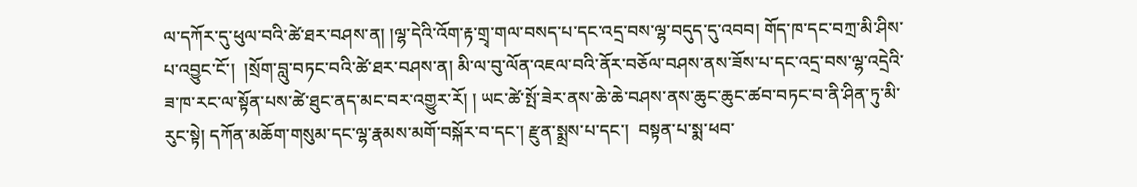ལ་དཀོར་དུ་ཕུལ་བའི་ཚེ་ཐར་བཤས་ན། །ལྷ་དེའི་འོག་རྟ་གྲྭ་གལ་བསད་པ་དང་འདྲ་བས་ལྷ་བདུད་དུ་འབབ། གོད་ཁ་དང་བཀྲ་མི་ཤིས་པ་འབྱུང་ངོ་།  །སྲོག་བླུ་བཏང་བའི་ཚེ་ཐར་བཤས་ན། མི་ལ་བུ་ལོན་འཇལ་བའི་ནོར་བཅོལ་བཤས་ནས་ཟོས་པ་དང་འདྲ་བས་ལྷ་འདྲེའི་ཟ་ཁ་རང་ལ་སྟོན་པས་ཚེ་ཐུང་ནད་མང་བར་འགྱུར་རོ། ། ཡང་ཚེ་སྤོ་ཟེར་ནས་ཆེ་ཆེ་བཤས་ནས་ཆུང་ཆུང་ཚབ་བཏང་བ་ནི་ཤིན་ཏུ་མི་རུང་སྟེ། དཀོན་མཆོག་གསུམ་དང་ལྷ་རྣམས་མགོ་བསྐོར་བ་དང་། རྫུན་སྨྲས་པ་དང་།  བསྟན་པ་སྨ་ཕབ་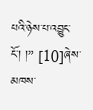པའི་ཉེས་པ་འབྱུང་ངོ་། །” [10]ཞེས་མཁས་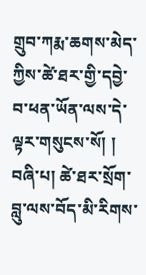གྲུབ་ཀརྨ་ཆགས་མེད་ཀྱིས་ཚེ་ཐར་གྱི་དབྱེ་བ་ཕན་ཡོན་ལས་དེ་ལྟར་གསུངས་སོ། །
བཞི་པ། ཚེ་ཐར་སྲོག་བླུ་ལས་བོད་མི་རིགས་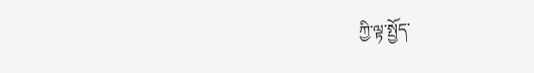ཀྱི་ལྟ་སྤྱོད་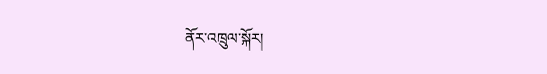ནོར་འཁྲུལ་སྐོར།